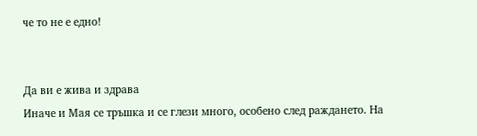че то не е едно!


Да ви е жива и здрава
Иначе и Мая се тръшка и се глези много, особено след раждането. На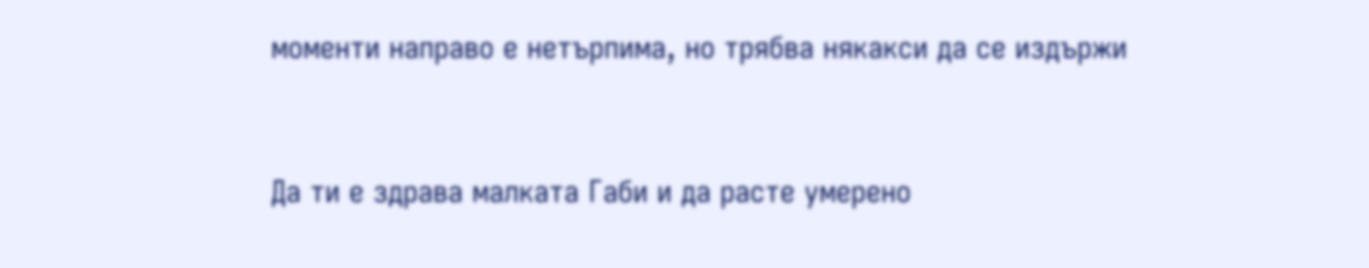моменти направо е нетърпима, но трябва някакси да се издържи


Да ти е здрава малката Габи и да расте умерено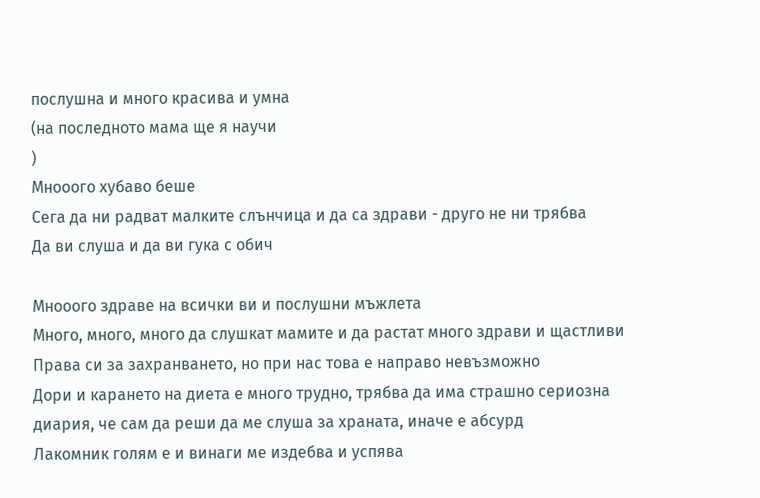послушна и много красива и умна
(на последното мама ще я научи
)
Мнооого хубаво беше
Сега да ни радват малките слънчица и да са здрави - друго не ни трябва
Да ви слуша и да ви гука с обич

Мнооого здраве на всички ви и послушни мъжлета
Много, много, много да слушкат мамите и да растат много здрави и щастливи
Права си за захранването, но при нас това е направо невъзможно
Дори и карането на диета е много трудно, трябва да има страшно сериозна диария, че сам да реши да ме слуша за храната, иначе е абсурд
Лакомник голям е и винаги ме издебва и успява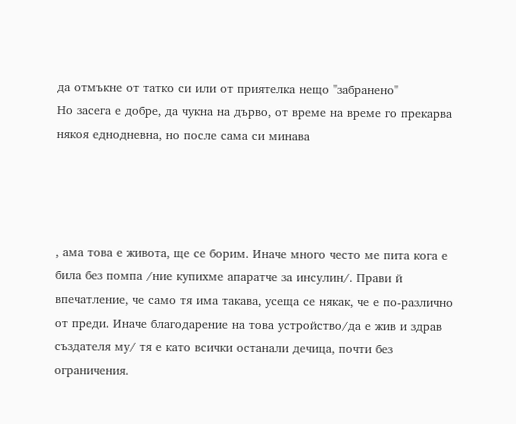да отмъкне от татко си или от приятелка нещо "забранено"
Но засега е добре, да чукна на дърво, от време на време го прекарва някоя еднодневна, но после сама си минава




, ама това е живота, ще се борим. Иначе много често ме пита кога е била без помпа /ние купихме апаратче за инсулин/. Прави й впечатление, че само тя има такава, усеща се някак, че е по-различно от преди. Иначе благодарение на това устройство/да е жив и здрав създателя му/ тя е като всички останали дечица, почти без ограничения.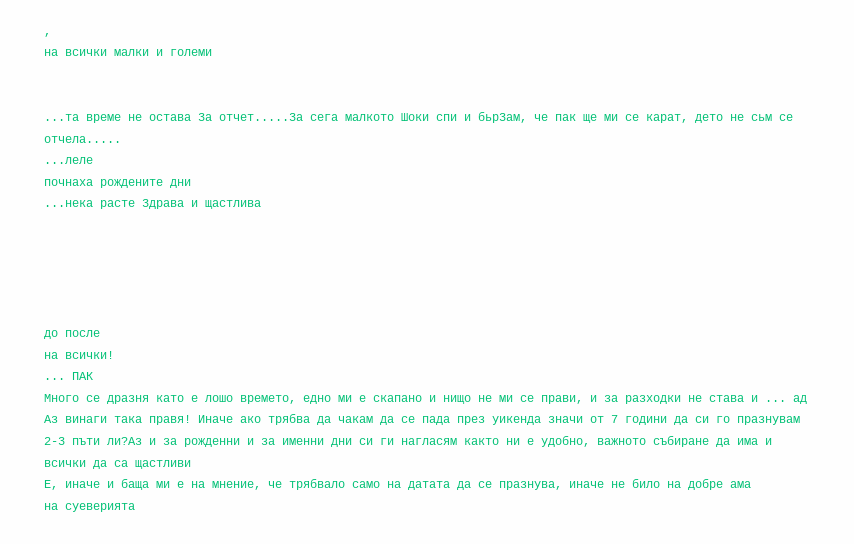,
на всички малки и големи


...та време не остава 3а отчет.....3а сега малкото Шоки спи и бьр3ам, че пак ще ми се карат, дето не сьм се отчела.....
...леле
почнаха рождените дни
...нека расте 3драва и щастлива





до после
на всички!
... ПАК
Много се дразня като е лошо времето, едно ми е скапано и нищо не ми се прави, и за разходки не става и ... ад
Аз винаги така правя! Иначе ако трябва да чакам да се пада през уикенда значи от 7 години да си го празнувам 2-3 пъти ли?Аз и за рожденни и за именни дни си ги нагласям както ни е удобно, важното събиране да има и всички да са щастливи
Е, иначе и баща ми е на мнение, че трябвало само на датата да се празнува, иначе не било на добре ама
на суеверията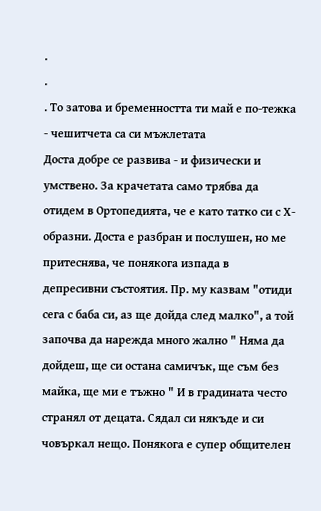.
.
. То затова и бременността ти май е по-тежка - чешитчета са си мъжлетата
Доста добре се развива - и физически и умствено. За крачетата само трябва да отидем в Ортопедията, че е като татко си с Х-образни. Доста е разбран и послушен, но ме притеснява, че понякога изпада в депресивни състоятия. Пр. му казвам "отиди сега с баба си, аз ще дойда след малко", а той започва да нарежда много жално " Няма да дойдеш, ще си остана самичък, ще съм без майка, ще ми е тъжно " И в градината често странял от децата. Сядал си някъде и си човъркал нещо. Понякога е супер общителен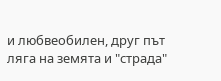и любвеобилен, друг път ляга на земята и "страда"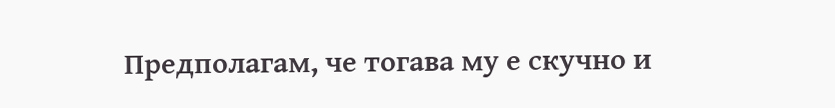Предполагам, че тогава му е скучно и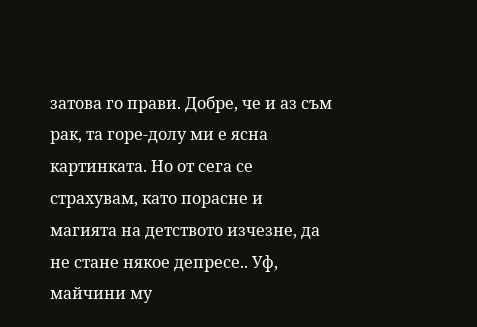затова го прави. Добре, че и аз съм рак, та горе-долу ми е ясна картинката. Но от сега се страхувам, като порасне и магията на детството изчезне, да не стане някое депресе.. Уф, майчини му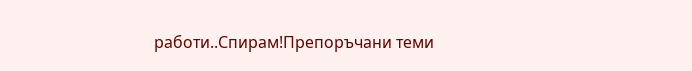работи..Спирам!Препоръчани теми